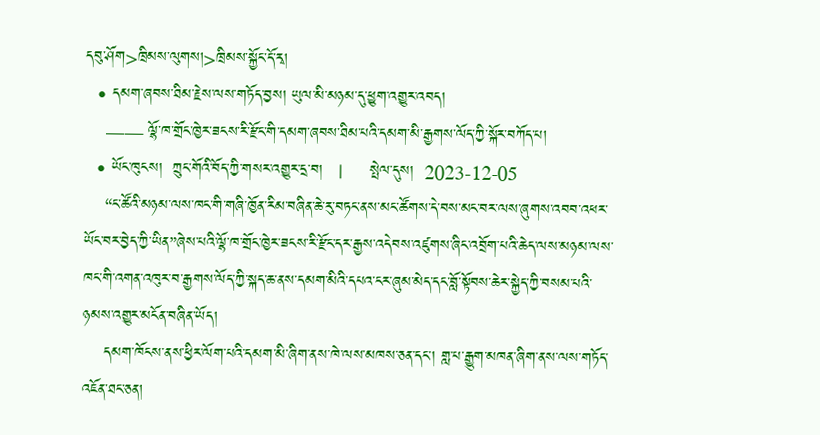དབུ་ཤོག>ཁྲིམས་ལུགས།>ཁྲིམས་སྐྱོང་དོ་རྭ།
  • དམག་ཞབས་ཐིམ་རྗེས་ལས་གཏོད་བྱས། ཡུལ་མི་མཉམ་དུ་ཕྱུག་འགྱུར་འབད།
    —— ལྷོ་ཁ་གྲོང་ཁྱེར་ཟངས་རི་རྫོང་གི་དམག་ཞབས་ཐིམ་པའི་དམག་མི་རྒྱགས་ལོད་ཀྱི་སྐོར་བཀོད་པ།
  • ཡོང་ཁུངས།  ཀྲུང་གོའི་བོད་ཀྱི་གསར་འགྱུར་དྲ་བ།   |     སྤེལ་དུས།  2023-12-05
    “ང་ཚོའི་མཉམ་ལས་ཁང་གི་གཞི་ཁྱོན་རིམ་བཞིན་ཆེ་རུ་བཏང་ནས་མང་ཚོགས་དེ་བས་མང་བར་ལས་ཞུགས་འབབ་འཕར་ཡོང་བར་བྱེད་ཀྱི་ཡིན”ཞེས་པའི་ལྷོ་ཁ་གྲོང་ཁྱེར་ཟངས་རི་རྫོང་དར་རྒྱས་འདེབས་འཛུགས་ཞིང་འབྲོག་པའི་ཆེད་ལས་མཉམ་ལས་ཁང་གི་འགན་འཁུར་བ་རྒྱགས་ལོད་ཀྱི་སྐད་ཆ་ནས་དམག་མིའི་དཔའ་ངར་ཞུམ་མེད་དང་བློ་སྟོབས་ཆེར་སྐྱེད་ཀྱི་བསམ་པའི་ཉམས་འགྱུར་མངོན་བཞིན་ཡོད།
    དམག་ཁོངས་ནས་ཕྱིར་ལོག་པའི་དམག་མི་ཞིག་ནས་ཁེ་ལས་མཁས་ཅན་དང་། གླ་པ་རྒྱུག་མཁན་ཞིག་ནས་ལས་གཏོད་འཇོན་ཐང་ཅན།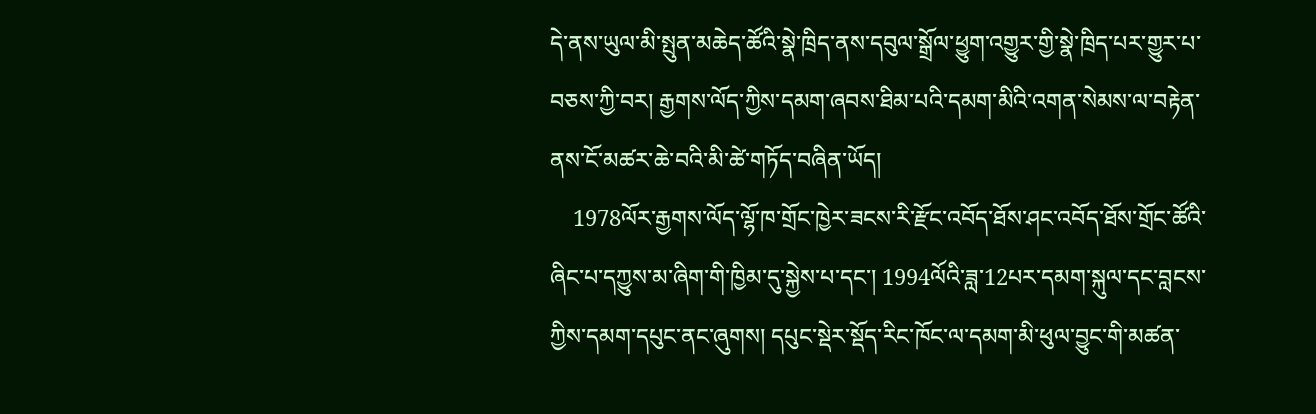དེ་ནས་ཡུལ་མི་སྤུན་མཆེད་ཚོའི་སྣེ་ཁྲིད་ནས་དབུལ་སྒྲོལ་ཕྱུག་འགྱུར་གྱི་སྣེ་ཁྲིད་པར་གྱུར་པ་བཅས་ཀྱི་བར། རྒྱགས་ལོད་ཀྱིས་དམག་ཞབས་ཐིམ་པའི་དམག་མིའི་འགན་སེམས་ལ་བརྟེན་ནས་ངོ་མཚར་ཆེ་བའི་མི་ཚེ་གཏོད་བཞིན་ཡོད།
    1978ལོར་རྒྱགས་ལོད་ལྷོ་ཁ་གྲོང་ཁྱེར་ཟངས་རི་རྫོང་འབོད་ཐོས་ཤང་འབོད་ཐོས་གྲོང་ཚོའི་ཞིང་པ་དཀྱུས་མ་ཞིག་གི་ཁྱིམ་དུ་སྐྱེས་པ་དང་། 1994ལོའི་ཟླ་12པར་དམག་སྐུལ་དང་བླངས་ཀྱིས་དམག་དཔུང་ནང་ཞུགས། དཔུང་སྡེར་སྡོད་རིང་ཁོང་ལ་དམག་མི་ཕུལ་བྱུང་གི་མཚན་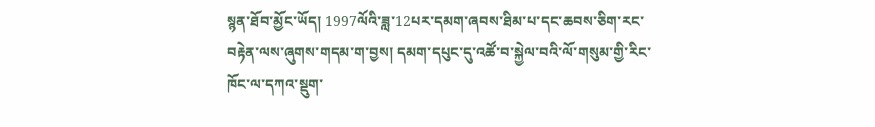སྙན་ཐོབ་མྱོང་ཡོད། 1997ལོའི་ཟླ་12པར་དམག་ཞབས་ཐིམ་པ་དང་ཆབས་ཅིག་རང་བརྟེན་ལས་ཞུགས་གདམ་ག་བྱས། དམག་དཔུང་དུ་འཚོ་བ་སྐྱེལ་བའི་ལོ་གསུམ་གྱི་རིང་ཁོང་ལ་དཀའ་སྡུག་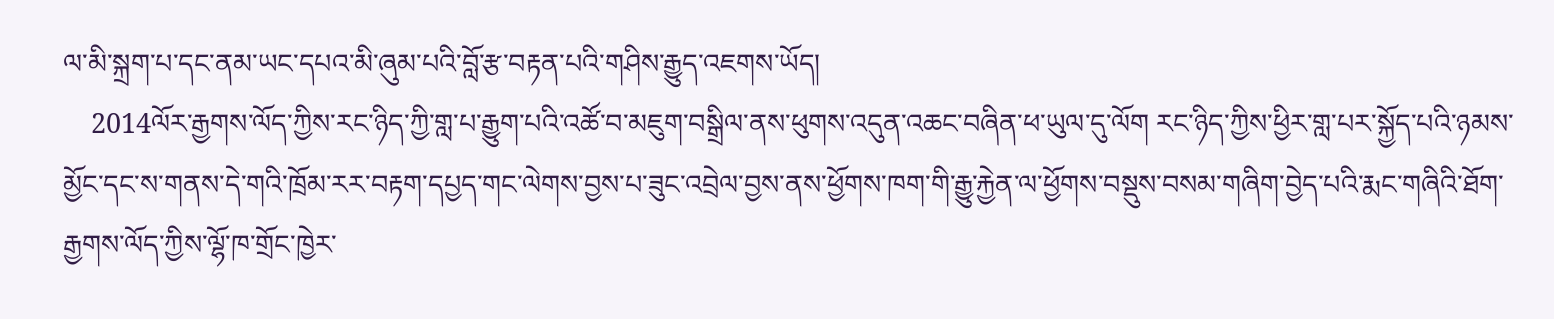ལ་མི་སྐྲག་པ་དང་ནམ་ཡང་དཔའ་མི་ཞུམ་པའི་བློ་རྩ་བརྟན་པའི་གཤིས་རྒྱུད་འཇགས་ཡོད།
    2014ལོར་རྒྱགས་ལོད་ཀྱིས་རང་ཉིད་ཀྱི་གླ་པ་རྒྱུག་པའི་འཚོ་བ་མཇུག་བསྒྲིལ་ནས་ཕུགས་འདུན་འཆང་བཞིན་ཕ་ཡུལ་དུ་ལོག རང་ཉིད་ཀྱིས་ཕྱིར་གླ་པར་སྐྱོད་པའི་ཉམས་མྱོང་དང་ས་གནས་དེ་གའི་ཁྲོམ་རར་བརྟག་དཔྱད་གང་ལེགས་བྱས་པ་ཟུང་འབྲེལ་བྱས་ནས་ཕྱོགས་ཁག་གི་རྒྱུ་རྐྱེན་ལ་ཕྱོགས་བསྡུས་བསམ་གཞིག་བྱེད་པའི་རྨང་གཞིའི་ཐོག་རྒྱགས་ལོད་ཀྱིས་ལྷོ་ཁ་གྲོང་ཁྱེར་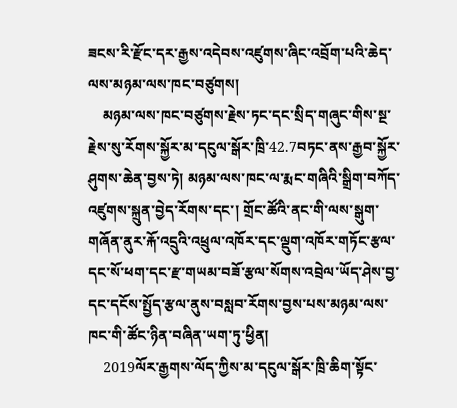ཟངས་རི་རྫོང་དར་རྒྱས་འདེབས་འཛུགས་ཞིང་འབྲོག་པའི་ཆེད་ལས་མཉམ་ལས་ཁང་བཙུགས།
    མཉམ་ལས་ཁང་བཙུགས་རྗེས་ཏང་དང་སྲིད་གཞུང་གིས་སྔ་རྗེས་སུ་རོགས་སྐྱོར་མ་དངུལ་སྒོར་ཁྲི་42.7བཏང་ནས་རྒྱབ་སྐྱོར་ཤུགས་ཆེན་བྱས་ཏེ། མཉམ་ལས་ཁང་ལ་རྨང་གཞིའི་སྒྲིག་བཀོད་འཛུགས་སྐྲུན་བྱེད་རོགས་དང་། གྲོང་ཚོའི་ནང་གི་ལས་སྒུག་གཞོན་ནུར་རྐོ་འདྲུའི་འཕྲུལ་འཁོར་དང་ལྡུག་འཁོར་གཏོང་རྩལ་དང་སོ་ཕག་དང་རྫ་གཡམ་བཟོ་རྩལ་སོགས་འབྲེལ་ཡོད་ཤེས་བྱ་དང་དངོས་སྤྱོད་རྩལ་ནུས་བསླབ་རོགས་བྱས་པས་མཉམ་ལས་ཁང་གི་ཚོང་ཉིན་བཞིན་ཡག་ཏུ་ཕྱིན།
    2019ལོར་རྒྱགས་ལོད་ཀྱིས་མ་དངུལ་སྒོར་ཁྲི་ཆིག་སྟོང་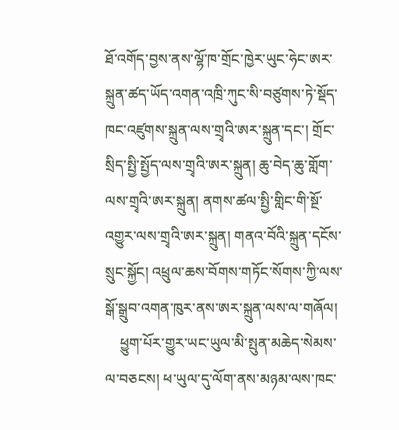ཐོ་འགོད་བྱས་ནས་ལྷོ་ཁ་གྲོང་ཁྱེར་ཡུང་ཧེང་ཨར་སྐྲུན་ཚད་ཡོད་འགན་འཁྲི་ཀུང་སི་བཙུགས་ཏེ་སྡོད་ཁང་འཛུགས་སྐྲུན་ལས་གྲྭའི་ཨར་སྐྲུན་དང་། གྲོང་སྲིད་སྤྱི་སྤྱོད་ལས་གྲྭའི་ཨར་སྐྲུན། ཆུ་བེད་ཆུ་གློག་ལས་གྲྭའི་ཨར་སྐྲུན། ནགས་ཚལ་སྤྱི་གླིང་གི་སྔོ་འགྱུར་ལས་གྲྭའི་ཨར་སྐྲུན། གནའ་བོའི་སྐྲུན་དངོས་སྲུང་སྐྱོང། འཕྲུལ་ཆས་བོགས་གཏོང་སོགས་ཀྱི་ལས་སྒོ་སྒྲུབ་འགན་ཁུར་ནས་ཨར་སྐྲུན་ལས་ལ་གཞོལ།
    ཕྱུག་པོར་གྱུར་ཡང་ཡུལ་མི་སྤུན་མཆེད་སེམས་ལ་བཅངས། ཕ་ཡུལ་དུ་ལོག་ནས་མཉམ་ལས་ཁང་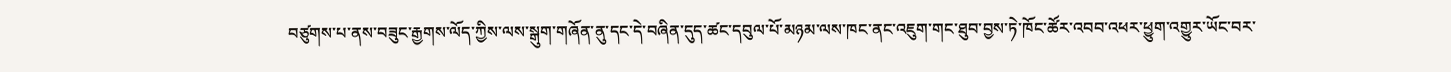བཙུགས་པ་ནས་བཟུང་རྒྱགས་ལོད་ཀྱིས་ལས་སྒུག་གཞོན་ནུ་དང་དེ་བཞིན་དུད་ཚང་དབུལ་པོ་མཉམ་ལས་ཁང་ནང་འཇུག་གང་ཐུབ་བྱས་ཏེ་ཁོང་ཚོར་འབབ་འཕར་ཕྱུག་འགྱུར་ཡོང་བར་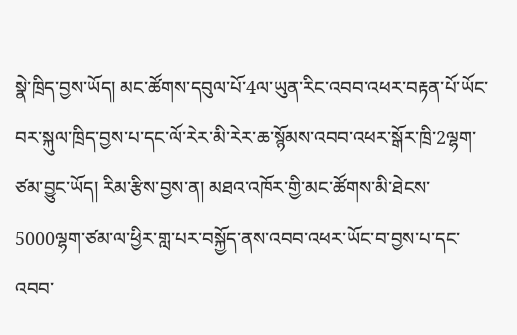སྣེ་ཁྲིད་བྱས་ཡོད། མང་ཚོགས་དབུལ་པོ་4ལ་ཡུན་རིང་འབབ་འཕར་བརྟན་པོ་ཡོང་བར་སྐུལ་ཁྲིད་བྱས་པ་དང་ལོ་རེར་མི་རེར་ཆ་སྙོམས་འབབ་འཕར་སྒོར་ཁྲི་2ལྷག་ཙམ་བྱུང་ཡོད། རིམ་རྩིས་བྱས་ན། མཐའ་འཁོར་གྱི་མང་ཚོགས་མི་ཐེངས་5000ལྷག་ཙམ་ལ་ཕྱིར་གླ་པར་བསྐྱོད་ནས་འབབ་འཕར་ཡོང་བ་བྱས་པ་དང་འབབ་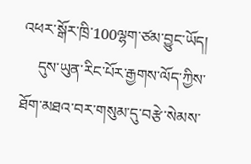འཕར་སྒོར་ཁྲི་100ལྷག་ཙམ་བྱུང་ཡོད།
    དུས་ཡུན་རིང་པོར་རྒྱགས་ལོད་ཀྱིས་ཐོག་མཐའ་བར་གསུམ་དུ་བརྩེ་སེམས་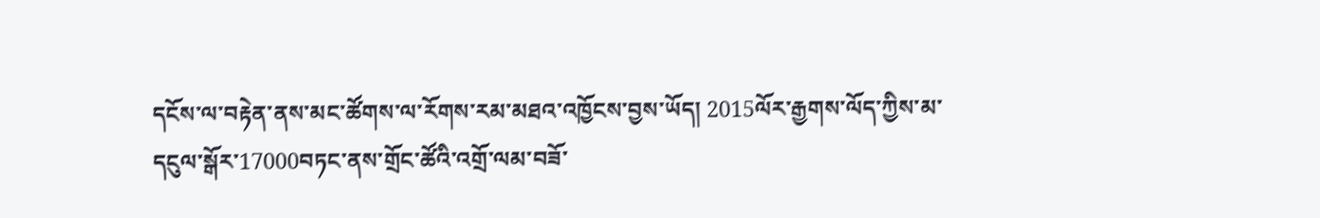དངོས་ལ་བརྟེན་ནས་མང་ཚོགས་ལ་རོགས་རམ་མཐའ་འཁྱོངས་བྱས་ཡོད། 2015ལོར་རྒྱགས་ལོད་ཀྱིས་མ་དངུལ་སྒོར་17000བཏང་ནས་གྲོང་ཚོའི་འགྲོ་ལམ་བཟོ་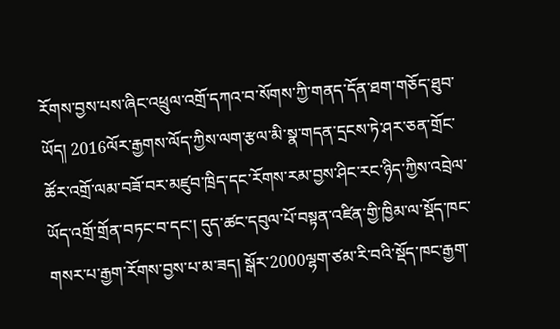རོགས་བྱས་པས་ཞིང་འཕྲུལ་འགྲོ་དཀའ་བ་སོགས་ཀྱི་གནད་དོན་ཐག་གཅོད་ཐུབ་ཡོད། 2016ལོར་རྒྱགས་ལོད་ཀྱིས་ལག་རྩལ་མི་སྣ་གདན་དྲངས་ཏེ་ཤར་ཅན་གྲོང་ཚོར་འགྲོ་ལམ་བཟོ་བར་མཛུབ་ཁྲིད་དང་རོགས་རམ་བྱས་ཤིང་རང་ཉིད་ཀྱིས་འབྲེལ་ཡོད་འགྲོ་གྲོན་བཏང་བ་དང་། དུད་ཚང་དབུལ་པོ་བསྟན་འཛིན་གྱི་ཁྱིམ་ལ་སྡོད་ཁང་གསར་པ་རྒྱག་རོགས་བྱས་པ་མ་ཟད། སྒོར་2000ལྷག་ཙམ་རི་བའི་སྡོད་ཁང་རྒྱག་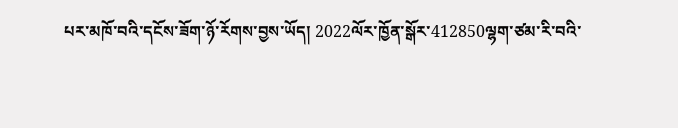པར་མཁོ་བའི་དངོས་ཟོག་ཉོ་རོགས་བྱས་ཡོད། 2022ལོར་ཁྱོན་སྒོར་412850ལྷག་ཙམ་རི་བའི་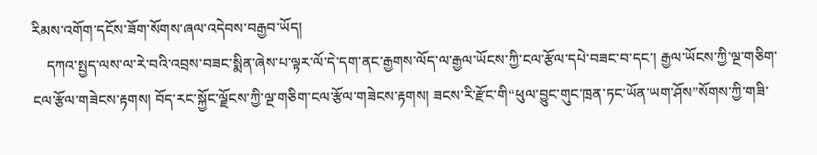རིམས་འགོག་དངོས་ཟོག་སོགས་ཞལ་འདེབས་བརྒྱབ་ཡོད།
    དཀའ་སྤྱད་ལས་ལ་རེ་བའི་འབྲས་བཟང་སྨིན་ཞེས་པ་ལྟར་ལོ་དེ་དག་ནང་རྒྱགས་ལོད་ལ་རྒྱལ་ཡོངས་ཀྱི་ངལ་རྩོལ་དཔེ་བཟང་བ་དང་། རྒྱལ་ཡོངས་ཀྱི་ལྔ་གཅིག་ངལ་རྩོལ་གཟེངས་རྟགས། བོད་རང་སྐྱོང་ལྗོངས་ཀྱི་ལྔ་གཅིག་ངལ་རྩོལ་གཟེངས་རྟགས། ཟངས་རི་རྫོང་གི“ཕུལ་བྱུང་གུང་ཁྲན་ཏང་ཡོན་ཡག་ཤོས”སོགས་ཀྱི་གཟི་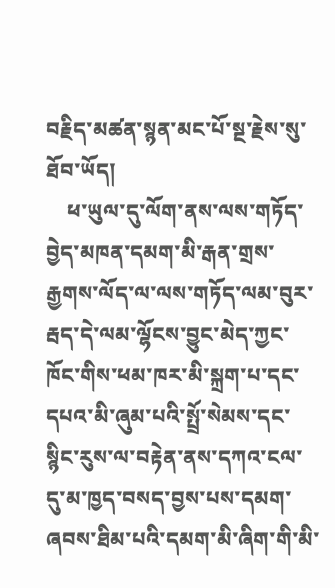བརྗིད་མཚན་སྙན་མང་པོ་སྔ་རྗེས་སུ་ཐོབ་ཡོད།
    ཕ་ཡུལ་དུ་ལོག་ནས་ལས་གཏོད་བྱེད་མཁན་དམག་མི་རྒན་གྲས་རྒྱགས་ལོད་ལ་ལས་གཏོད་ལམ་བུར་རྦད་དེ་ལམ་ལྷོངས་བྱུང་མེད་ཀྱང་ཁོང་གིས་ཕམ་ཁར་མི་སྐྲག་པ་དང་དཔའ་མི་ཞུམ་པའི་སྤྲོ་སེམས་དང་སྙིང་རུས་ལ་བརྟེན་ནས་དཀའ་ངལ་དུ་མ་ཁྱད་བསད་བྱས་པས་དམག་ཞབས་ཐིམ་པའི་དམག་མི་ཞིག་གི་མི་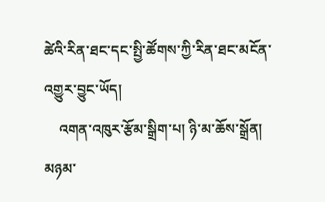ཚེའི་རིན་ཐང་དང་སྤྱི་ཚོགས་ཀྱི་རིན་ཐང་མངོན་འགྱུར་བྱུང་ཡོད།
    འགན་འཁུར་རྩོམ་སྒྲིག་པ། ཉི་མ་ཆོས་སྒྲོན།
མཉམ་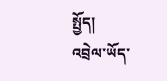སྤྱོད།
འབྲེལ་ཡོད་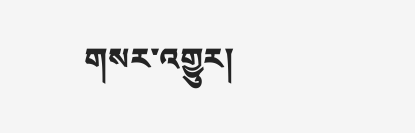གསར་འགྱུར།